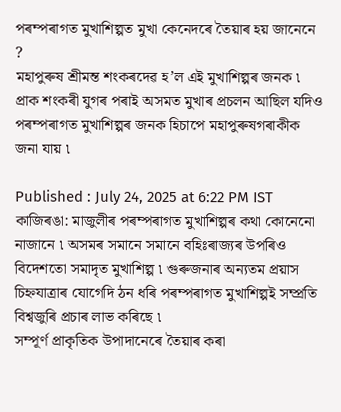পৰম্পৰাগত মুখাশিল্পত মুখা কেনেদৰে তৈয়াৰ হয় জানেনে ?
মহাপুৰুষ শ্ৰীমন্ত শংকৰদেৱ হ’ল এই মুখাশিল্পৰ জনক ৷ প্ৰাক শংকৰী যুগৰ পৰাই অসমত মুখাৰ প্ৰচলন আছিল যদিও পৰম্পৰাগত মুখাশিল্পৰ জনক হিচাপে মহাপুৰুষগৰাকীক জনা যায় ৷

Published : July 24, 2025 at 6:22 PM IST
কাজিৰঙা: মাজুলীৰ পৰম্পৰাগত মুখাশিল্পৰ কথা কোনেনো নাজানে ৷ অসমৰ সমানে সমানে বহিঃৰাজ্যৰ উপৰিও বিদেশতো সমাদৃত মুখাশিল্প ৷ গুৰুজনাৰ অন্যতম প্ৰয়াস চিহ্নযাত্ৰাৰ যোগেদি ঠন ধৰি পৰম্পৰাগত মুখাশিল্পই সম্প্ৰতি বিশ্বজুৰি প্ৰচাৰ লাভ কৰিছে ৷
সম্পূৰ্ণ প্ৰাকৃতিক উপাদানেৰে তৈয়াৰ কৰা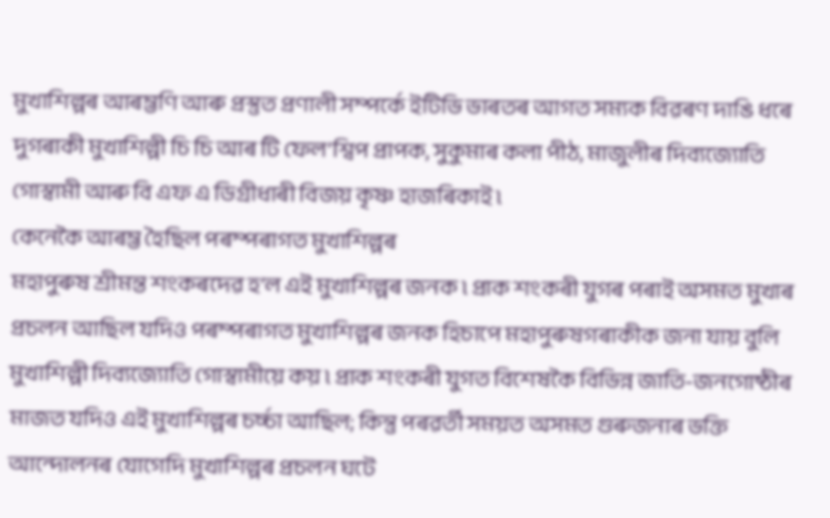মুখাশিল্পৰ আৰম্ভণি আৰু প্ৰস্তুত প্ৰণালী সম্পৰ্কে ইটিভি ভাৰতৰ আগত সম্যক বিৱৰণ দাঙি ধৰে দুগৰাকী মুখাশিল্পী চি চি আৰ টি ফেল’শ্বিপ প্ৰাপক, সুকুমাৰ কলা পীঠ, মাজুলীৰ দিব্যজ্যোতি গোস্বামী আৰু বি এফ এ ডিগ্ৰীধাৰী বিজয় কৃষ্ণ হাজৰিকাই ৷
কেনেকৈ আৰম্ভ হৈছিল পৰম্পৰাগত মুখাশিল্পৰ
মহাপুৰুষ শ্ৰীমন্ত শংকৰদেৱ হ’ল এই মুখাশিল্পৰ জনক ৷ প্ৰাক শংকৰী যুগৰ পৰাই অসমত মুখাৰ প্ৰচলন আছিল যদিও পৰম্পৰাগত মুখাশিল্পৰ জনক হিচাপে মহাপুৰুষগৰাকীক জনা যায় বুলি মুখাশিল্পী দিব্যজ্যোতি গোস্বামীয়ে কয় ৷ প্ৰাক শংকৰী যুগত বিশেষকৈ বিভিন্ন জাতি-জনগোষ্ঠীৰ মাজত যদিও এই মুখাশিল্পৰ চৰ্চ্চা আছিল; কিন্তু পৰৱৰ্তী সময়ত অসমত গুৰুজনাৰ ভক্তি আন্দোলনৰ যোগেদি মুখাশিল্পৰ প্ৰচলন ঘটে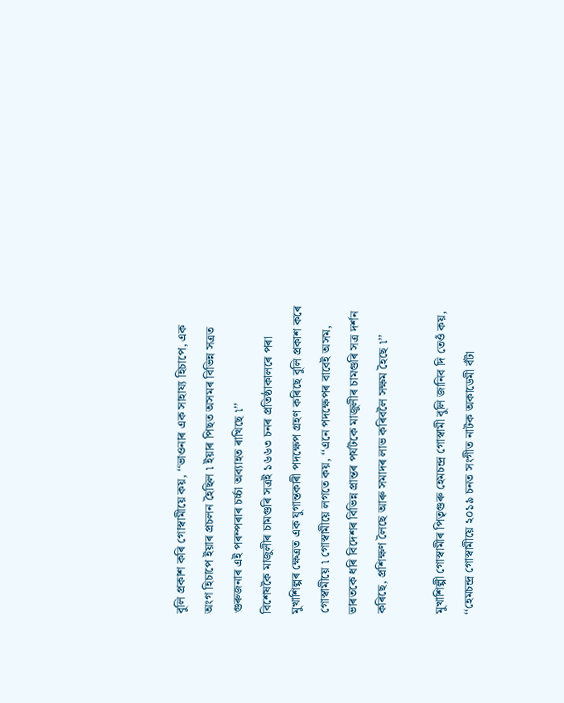বুলি প্ৰকাশ কৰি গোস্বামীয়ে কয়, ‘‘ভাওনাৰ এক সাহায্য হিচাপে, এক অংগ হিচাপে ইয়াৰ প্ৰচলন হৈছিল ৷ ইয়াৰ পিছত অসমৰ বিভিন্ন সত্ৰত গুৰুজনাৰ এই পৰম্পৰাৰ চৰ্চ্চা অব্যাহত ৰাখিছে ৷’’
বিশেষকৈ মাজুলীৰ চামগুৰি সত্ৰই ১৬৬৩ চনৰ প্ৰতিষ্ঠাকালৰে পৰা মুখাশিল্পৰ ক্ষেত্ৰত এক যুগান্তকাৰী পদক্ষেপ গ্ৰহণ কৰিছে বুলি প্ৰকাশ কৰে গোস্বামীয়ে ৷ গোস্বামীয়ে লগতে কয়, ‘‘এনে পদক্ষেপৰ বাবেই অসম, ভাৰতকে ধৰি বিদেশৰ বিভিন্ন প্ৰান্তৰ পৰ্যটকে মাজুলীৰ চামগুৰি সত্ৰ দৰ্শন কৰিছে, প্ৰশিক্ষণ লৈছে আৰু সমাদৰ লাভ কৰিবলৈ সক্ষম হৈছে ৷’’

মুখাশিল্পী গোস্বামীৰ পিতৃগুৰু হেমচন্দ্ৰ গোস্বামী বুলি জানিব দি তেওঁ কয়, ‘‘হেমচন্দ্ৰ গোস্বামীয়ে ২০১৯ চনত সংগীত নাটক অকাডেমী বঁটা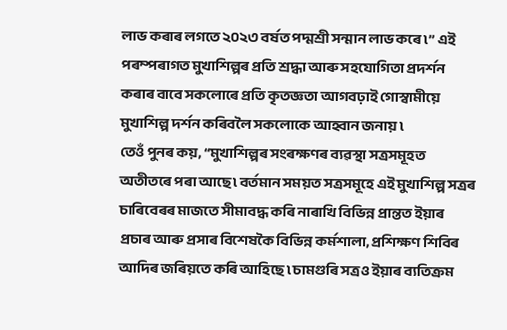লাভ কৰাৰ লগতে ২০২৩ বৰ্ষত পদ্মশ্ৰী সন্মান লাভ কৰে ৷’’ এই পৰম্পৰাগত মুখাশিল্পৰ প্ৰতি শ্ৰদ্ধা আৰু সহযোগিতা প্ৰদৰ্শন কৰাৰ বাবে সকলোৰে প্ৰতি কৃতজ্ঞতা আগবঢ়াই গোস্বামীয়ে মুখাশিল্প দৰ্শন কৰিবলৈ সকলোকে আহ্বান জনায় ৷
তেওঁ পুনৰ কয়, ‘‘মুখাশিল্পৰ সংৰক্ষণৰ ব্যৱস্থা সত্ৰসমূহত অতীতৰে পৰা আছে ৷ বৰ্তমান সময়ত সত্ৰসমূহে এই মুখাশিল্প সত্ৰৰ চাৰিবেৰৰ মাজতে সীমাবদ্ধ কৰি নাৰাখি বিভিন্ন প্ৰান্তত ইয়াৰ প্ৰচাৰ আৰু প্ৰসাৰ বিশেষকৈ বিভিন্ন কৰ্মশালা, প্ৰশিক্ষণ শিবিৰ আদিৰ জৰিয়তে কৰি আহিছে ৷ চামগুৰি সত্ৰও ইয়াৰ ব্যতিক্ৰম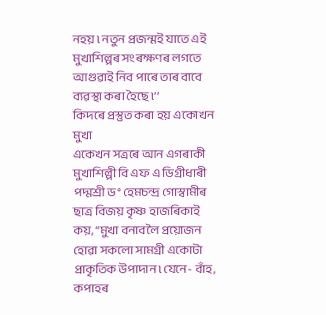নহয় ৷ নতুন প্ৰজন্মই যাতে এই মুখাশিল্পৰ সংৰক্ষণৰ লগতে আগুৱাই নিব পাৰে তাৰ বাবে ব্যৱস্থা কৰা হৈছে ৷’’
কিদৰে প্ৰস্তুত কৰা হয় একোখন মুখা
একেখন সত্ৰৰে আন এগৰাকী মুখাশিল্পী বি এফ এ ডিগ্ৰীধাৰী পদ্মশ্ৰী ড° হেমচন্দ্ৰ গোস্বামীৰ ছাত্ৰ বিজয় কৃষ্ণ হাজৰিকাই কয়, ‘‘মুখা বনাবলৈ প্ৰয়োজন হোৱা সকলো সামগ্ৰী একোটা প্ৰাকৃতিক উপাদান ৷ যেনে- বাঁহ, কপাহৰ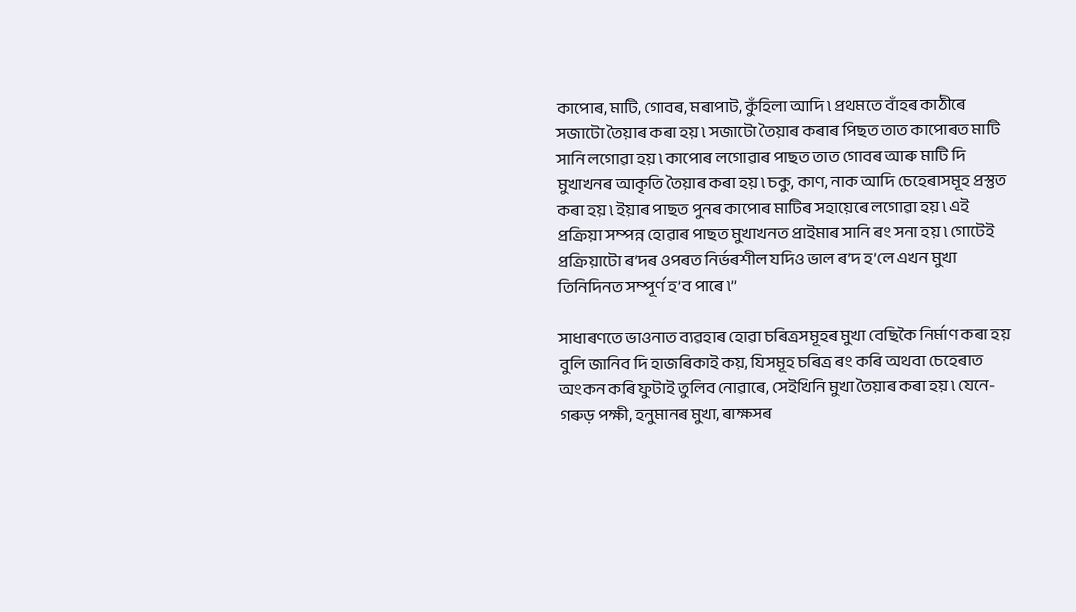কাপোৰ, মাটি, গোবৰ, মৰাপাট, কুঁহিলা আদি ৷ প্ৰথমতে বাঁহৰ কাঠীৰে সজাটো তৈয়াৰ কৰা হয় ৷ সজাটো তৈয়াৰ কৰাৰ পিছত তাত কাপোৰত মাটি সানি লগোৱা হয় ৷ কাপোৰ লগোৱাৰ পাছত তাত গোবৰ আৰু মাটি দি মুখাখনৰ আকৃতি তৈয়াৰ কৰা হয় ৷ চকু, কাণ, নাক আদি চেহেৰাসমূহ প্ৰস্তুত কৰা হয় ৷ ইয়াৰ পাছত পুনৰ কাপোৰ মাটিৰ সহায়েৰে লগোৱা হয় ৷ এই প্ৰক্ৰিয়া সম্পন্ন হোৱাৰ পাছত মুখাখনত প্ৰাইমাৰ সানি ৰং সনা হয় ৷ গোটেই প্ৰক্ৰিয়াটো ৰ’দৰ ওপৰত নিৰ্ভৰশীল যদিও ভাল ৰ’দ হ’লে এখন মুখা তিনিদিনত সম্পূৰ্ণ হ’ব পাৰে ৷’’

সাধাৰণতে ভাওনাত ব্যৱহাৰ হোৱা চৰিত্ৰসমূহৰ মুখা বেছিকৈ নিৰ্মাণ কৰা হয় বুলি জানিব দি হাজৰিকাই কয়, যিসমূহ চৰিত্ৰ ৰং কৰি অথবা চেহেৰাত অংকন কৰি ফুটাই তুলিব নোৱাৰে, সেইখিনি মুখা তৈয়াৰ কৰা হয় ৷ যেনে- গৰুড় পক্ষী, হনুমানৰ মুখা, ৰাক্ষসৰ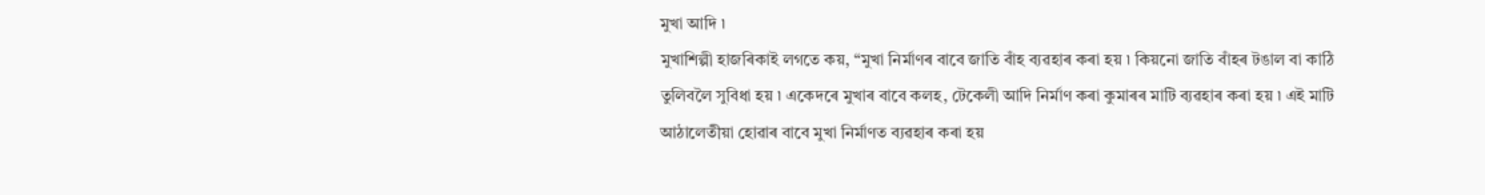মুখা আদি ৷
মুখাশিল্পী হাজৰিকাই লগতে কয়, ‘‘মুখা নিৰ্মাণৰ বাবে জাতি বাঁহ ব্যৱহাৰ কৰা হয় ৷ কিয়নো জাতি বাঁহৰ টঙাল বা কাঠি তুলিবলৈ সুবিধা হয় ৷ একেদৰে মুখাৰ বাবে কলহ, টেকেলী আদি নিৰ্মাণ কৰা কুমাৰৰ মাটি ব্যৱহাৰ কৰা হয় ৷ এই মাটি আঠালেতীয়া হোৱাৰ বাবে মুখা নিৰ্মাণত ব্যৱহাৰ কৰা হয়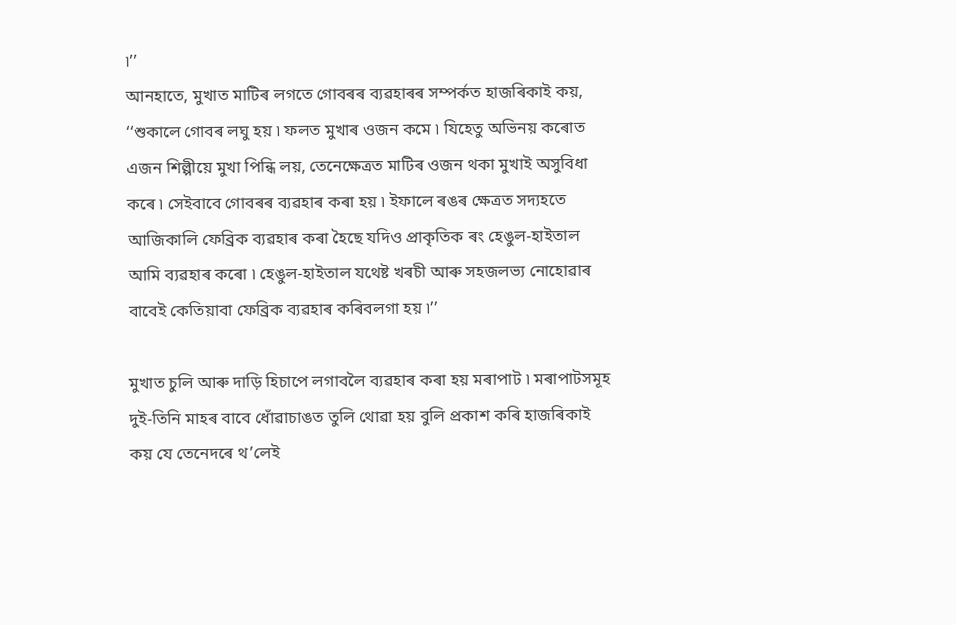৷’’
আনহাতে, মুখাত মাটিৰ লগতে গোবৰৰ ব্যৱহাৰৰ সম্পৰ্কত হাজৰিকাই কয়, ‘‘শুকালে গোবৰ লঘু হয় ৷ ফলত মুখাৰ ওজন কমে ৷ যিহেতু অভিনয় কৰোত এজন শিল্পীয়ে মুখা পিন্ধি লয়, তেনেক্ষেত্ৰত মাটিৰ ওজন থকা মুখাই অসুবিধা কৰে ৷ সেইবাবে গোবৰৰ ব্যৱহাৰ কৰা হয় ৷ ইফালে ৰঙৰ ক্ষেত্ৰত সদ্যহতে আজিকালি ফেব্ৰিক ব্যৱহাৰ কৰা হৈছে যদিও প্ৰাকৃতিক ৰং হেঙুল-হাইতাল আমি ব্যৱহাৰ কৰো ৷ হেঙুল-হাইতাল যথেষ্ট খৰচী আৰু সহজলভ্য নোহোৱাৰ বাবেই কেতিয়াবা ফেব্ৰিক ব্যৱহাৰ কৰিবলগা হয় ৷’’

মুখাত চুলি আৰু দাড়ি হিচাপে লগাবলৈ ব্যৱহাৰ কৰা হয় মৰাপাট ৷ মৰাপাটসমূহ দুই-তিনি মাহৰ বাবে ধোঁৱাচাঙত তুলি থোৱা হয় বুলি প্ৰকাশ কৰি হাজৰিকাই কয় যে তেনেদৰে থ’লেই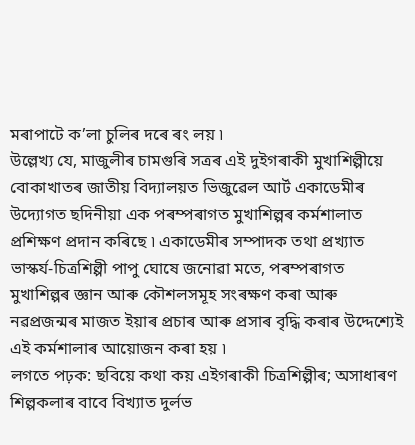মৰাপাটে ক’লা চুলিৰ দৰে ৰং লয় ৷
উল্লেখ্য যে, মাজুলীৰ চামগুৰি সত্ৰৰ এই দুইগৰাকী মুখাশিল্পীয়ে বোকাখাতৰ জাতীয় বিদ্যালয়ত ভিজুৱেল আৰ্ট একাডেমীৰ উদ্যোগত ছদিনীয়া এক পৰম্পৰাগত মুখাশিল্পৰ কৰ্মশালাত প্ৰশিক্ষণ প্ৰদান কৰিছে ৷ একাডেমীৰ সম্পাদক তথা প্ৰখ্যাত ভাস্কৰ্য-চিত্ৰশিল্পী পাপু ঘোষে জনোৱা মতে, পৰম্পৰাগত মুখাশিল্পৰ জ্ঞান আৰু কৌশলসমূহ সংৰক্ষণ কৰা আৰু নৱপ্ৰজন্মৰ মাজত ইয়াৰ প্ৰচাৰ আৰু প্ৰসাৰ বৃদ্ধি কৰাৰ উদ্দেশ্যেই এই কৰ্মশালাৰ আয়োজন কৰা হয় ৷
লগতে পঢ়ক: ছবিয়ে কথা কয় এইগৰাকী চিত্ৰশিল্পীৰ; অসাধাৰণ শিল্পকলাৰ বাবে বিখ্যাত দুৰ্লভ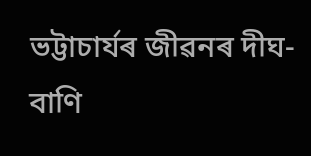ভট্টাচাৰ্যৰ জীৱনৰ দীঘ-বাণি